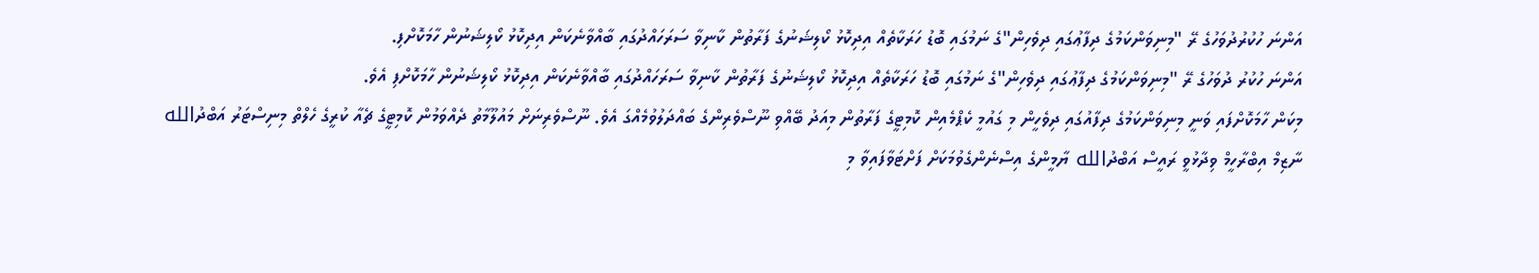އަންނަ ހުކުރުދުވަހުގެ ރޭ "މިނިވަންކަމުގެ ދިފާޢުގައި ދިވެހިން"ގެ ނަމުގައި ބޮޑު ހަރަކާތެއް އިދިކޮޅު ކޯލިޝަނުގެ ފަރާތުން ކާނިވާ ސަރަހައްދުގައި ބާއްވާނެކަން އިދިކޮޅު ކޯލިޝަނުން ހާމަކޮށްފި.
އަންނަ ހުކުރު ދުވަހުގެ ރޭ "މިނިވަންކަމުގެ ދިފާޢުގައި ދިވެހިން"ގެ ނަމުގައި ބޮޑު ހަރަކާތެއް އިދިކޮޅު ކޯލިޝަނުގެ ފަރާތުން ކާނިވާ ސަރަހައްދުގައި ބާއްވާނެކަން އިދިކޮޅު ކޯލިޝަނުން ހާމަކޮށްފި އެވެ.
މިކަން ހާމަކޮށްފައި ވަނީ މިނިވަންކަމުގެ ދިފާއުގައި ދިވެހީން މި ގައުމީ ކެޕްމެއިން ކޮމިޓީގެ ފަރާތުން މިއަދު ބޭއްވި ނޫސްވެރިންގެ ބައްދަލުވުމެއްގަ އެވެ. ނޫސްވެރިނަށް މައުލޫމާތު ދެއްވަމުން ކޮމިޓީގެ ޗެއާ ކުރީގެ ހެލްތް މިނިސްޓަރު އަބްދުالله ނާޒިމް އިބްރާހީމް ވިދާޅުވީ ރައީސް އަބްދުالله ޔާމީންގެ އިސްނެންގެވުމަކަށް ފަށްޓަވާފައިވާ މި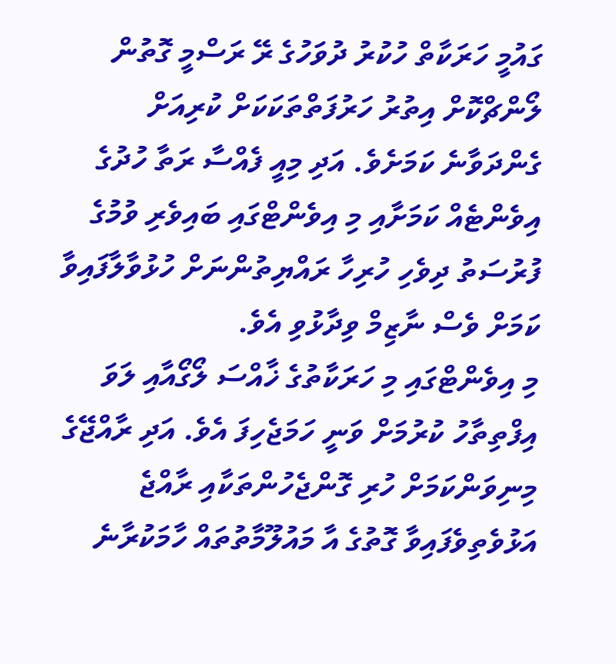ގައުމީ ހަރަކާތް ހުކުރު ދުވަހުގެ ރޭ ރަސްމީ ގޮތުން ލޯންޗްކޮށް އިތުރު ހަރުފަތްތަކަކަށް ކުރިއަށް ގެންދަވާނެ ކަމަށެވެ. އަދި މިއީ ފެއްސާ ރަތާ ހުދުގެ އިވެންޓެއް ކަމަށާއި މި އިވެންޓްގައި ބައިވެރި ވުމުގެ ފުރުސަތު ދިވެހި ހުރިހާ ރައްޔިތުންނަށް ހުޅުވާލާފައިވާ ކަމަށް ވެސް ނާޒިމް ވިދާޅުވި އެވެ.
މި އިވެންޓްގައި މި ހަރަކާތުގެ ޚާއްސަ ލޯގޯއާއި ލަވަ އިފްތިތާހު ކުރުމަށް ވަނީ ހަމަޖެހިފަ އެވެ. އަދި ރާއްޖޭގެ މިނިވަންކަމަށް ހުރި ގޮންޖެހުންތަކާއި ރާއްޖެ އަޅުވެތިވެފައިވާ ގޮތުގެ އާ މައުލޫމާތުތައް ހާމަކުރާނެ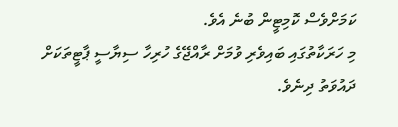ކަމަށްވެސް ކޮމިޓީން ބުނެ އެވެ.
މި ހަރަކާތުގައި ބައިވެރި ވުމަށް ރާއްޖޭގެ ހުރިހާ ސިޔާސީ ޕާޓީތަކަށް ދައުވަތު ދިނެވެ.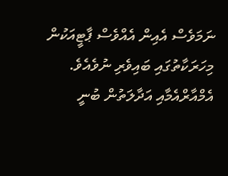ނަމަވެސް އެއިން އެއްވެސް ޕާޓީއަކުން މިހަރަކާތުގައި ބައިވެރި ނުވެއެވެ. އެމްއާރްއެމާއި އަދާލަތުން ބުނީ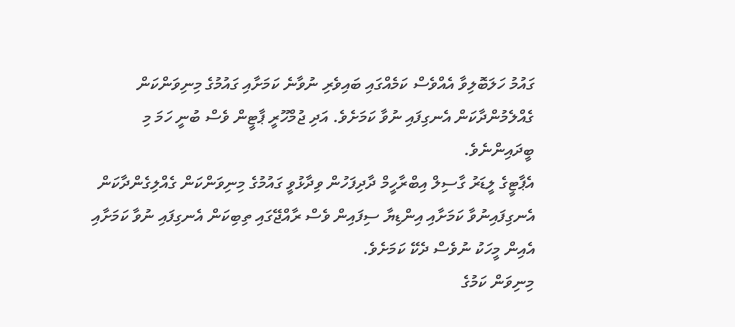ގައުމު ހަލަބޮލިވާ އެއްވެސް ކަމެއްގައި ބައިވެރި ނުވާނެ ކަމަށާއި ގައުމުގެ މިނިވަންކަން ގެއްލެމުންދާކަން އެނގިފައި ނުވާ ކަމަށެވެ. އަދި ޖުމްހޫރީ ޕާޓީން ވެސް ބުނީ ހަމަ މި ބީދައިންނެވެ.
އެޕާޓީގެ ލީޑަރު ގާސިލް އިބްރާހީމް ދާދިފަހުން ވިދާޅުވީ ގައުމުގެ މިނިވަންކަން ގެއްލިގެންދާކަން އެނގިފައިނުވާ ކަމަށާއި އިންޑިޔާ ސިފައިން ވެސް ރާއްޖޭގައި ތިބިކަން އެނގިފައި ނުވާ ކަމަށާއި އެއިން މީހަކު ނުވެސް ދެކޭ ކަމަށެވެ.
މިނިވަން ކަމުގެ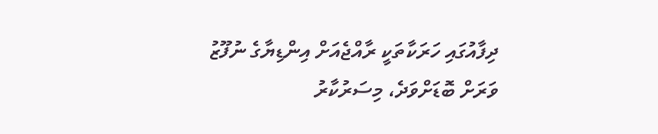ދިފާއުގައި ހަރަކާތަކީ ރާއްޖެއަށް އިންޑިޔާގެ ނުފޫޒު ވަރަށް ބޮޑަށްވަދެ، މިސަރުކާރު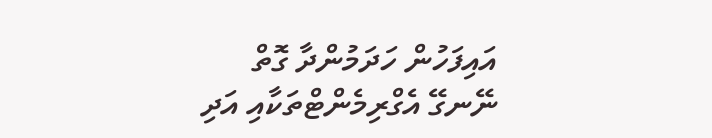އައިފަހުން ހަދަމުންދާ ގޮތް ނޭނގޭ އެގްރިމެންޓްތަކާއި އަދި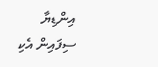އިންޑިޔާ ސިފައިން އެކި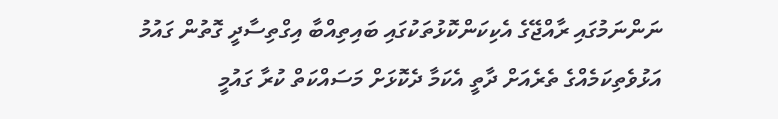ނަންނަމުގައި ރާއްޖޭގެ އެކިކަންކޮޅުތަކުގައި ބައިތިއްބާ އިގްތިސާދީ ގޮތުން ގައުމު އަޅުވެތިކަމެއްގެ ތެރެއަށް ދާތީ އެކަމާ ދެކޮޅަށް މަސައްކަތް ކުރާ ގައުމީ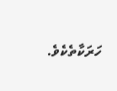ހަރަކާތެކެވެ.